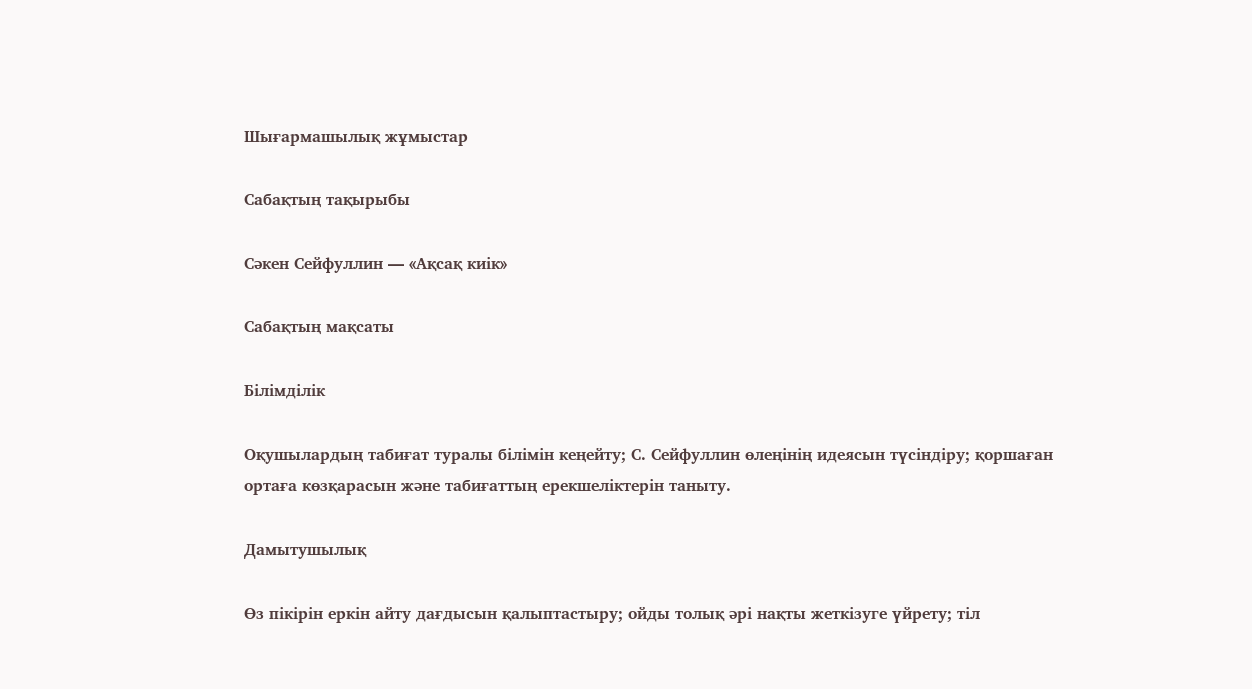Шығармашылық жұмыстар

Сабақтың тақырыбы

Сәкен Сейфуллин — «Ақсақ киік»

Сабақтың мақсаты

Білімділік

Оқушылардың табиғат туралы білімін кеңейту; С. Сейфуллин өлеңінің идеясын түсіндіру; қоршаған ортаға көзқарасын және табиғаттың ерекшеліктерін таныту.

Дамытушылық

Өз пікірін еркін айту дағдысын қалыптастыру; ойды толық әрі нақты жеткізуге үйрету; тіл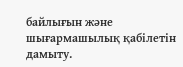байлығын және шығармашылық қабілетін дамыту.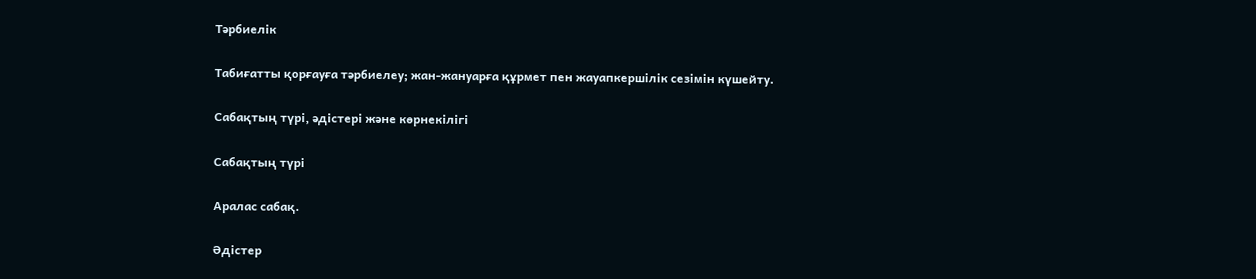Тәрбиелік

Табиғатты қорғауға тәрбиелеу; жан-жануарға құрмет пен жауапкершілік сезімін күшейту.

Сабақтың түрі, әдістері және көрнекілігі

Сабақтың түрі

Аралас сабақ.

Әдістер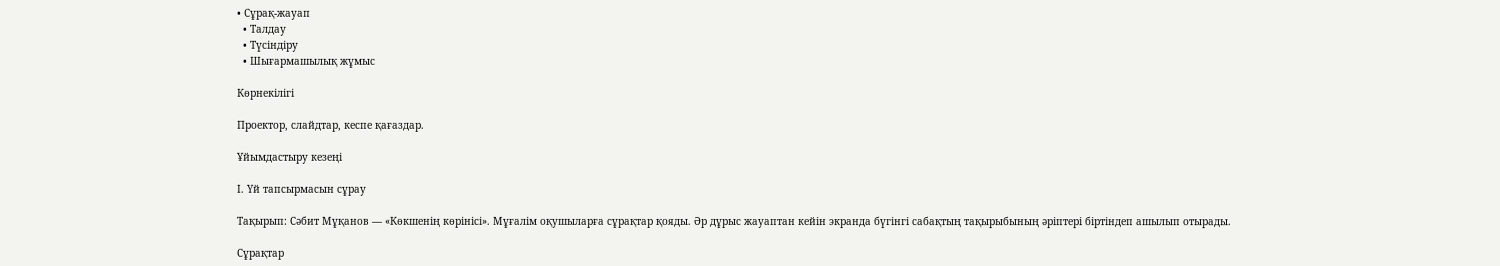• Сұрақ-жауап
  • Талдау
  • Түсіндіру
  • Шығармашылық жұмыс

Көрнекілігі

Проектор, слайдтар, кеспе қағаздар.

Ұйымдастыру кезеңі

І. Үй тапсырмасын сұрау

Тақырып: Сәбит Мұқанов — «Көкшенің көрінісі». Мұғалім оқушыларға сұрақтар қояды. Әр дұрыс жауаптан кейін экранда бүгінгі сабақтың тақырыбының әріптері біртіндеп ашылып отырады.

Сұрақтар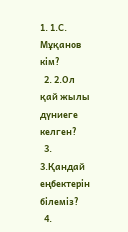1. 1.С. Мұқанов кім?
  2. 2.Ол қай жылы дүниеге келген?
  3. 3.Қандай еңбектерін білеміз?
  4.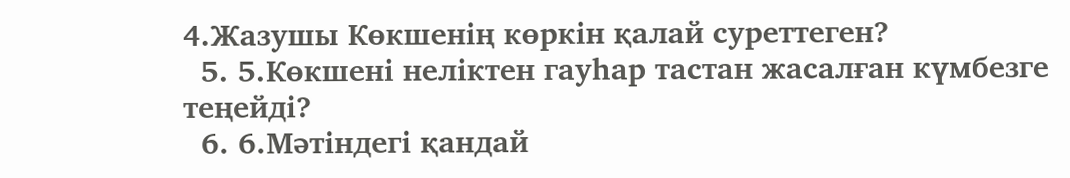4.Жазушы Көкшенің көркін қалай суреттеген?
  5. 5.Көкшені неліктен гауһар тастан жасалған күмбезге теңейді?
  6. 6.Мәтіндегі қандай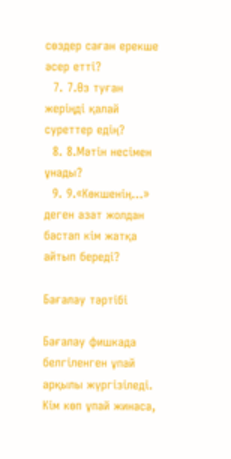сөздер саған ерекше әсер етті?
  7. 7.Өз туған жеріңді қалай суреттер едің?
  8. 8.Мәтін несімен ұнады?
  9. 9.«Көкшенің…» деген азат жолдан бастап кім жатқа айтып береді?

Бағалау тәртібі

Бағалау фишкада белгіленген ұпай арқылы жүргізіледі. Кім көп ұпай жинаса,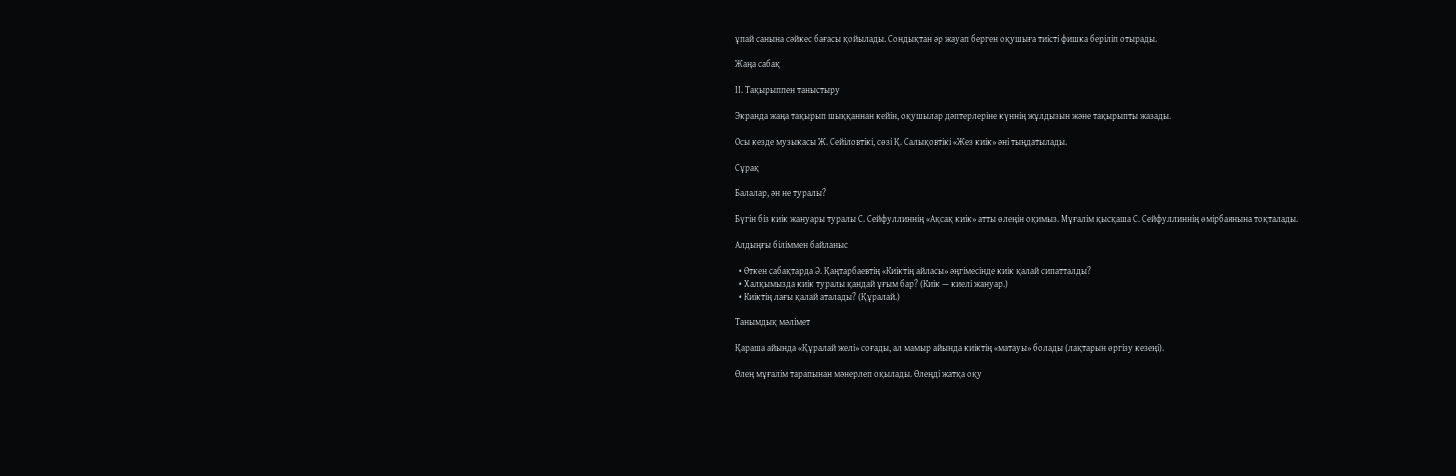ұпай санына сәйкес бағасы қойылады. Сондықтан әр жауап берген оқушыға тиісті фишка беріліп отырады.

Жаңа сабақ

ІІ. Тақырыппен таныстыру

Экранда жаңа тақырып шыққаннан кейін, оқушылар дәптерлеріне күннің жұлдызын және тақырыпты жазады.

Осы кезде музыкасы Ж. Сейіловтікі, сөзі Қ. Салықовтікі «Жез киік» әні тыңдатылады.

Сұрақ

Балалар, ән не туралы?

Бүгін біз киік жануары туралы С. Сейфуллиннің «Ақсақ киік» атты өлеңін оқимыз. Мұғалім қысқаша С. Сейфуллиннің өмірбаянына тоқталады.

Алдыңғы біліммен байланыс

  • Өткен сабақтарда Ә. Қаңтарбаевтің «Киіктің айласы» әңгімесінде киік қалай сипатталды?
  • Халқымызда киік туралы қандай ұғым бар? (Киік — киелі жануар.)
  • Киіктің лағы қалай аталады? (Құралай.)

Танымдық мәлімет

Қараша айында «Құралай желі» соғады, ал мамыр айында киіктің «матауы» болады (лақтарын өргізу кезеңі).

Өлең мұғалім тарапынан мәнерлеп оқылады. Өлеңді жатқа оқу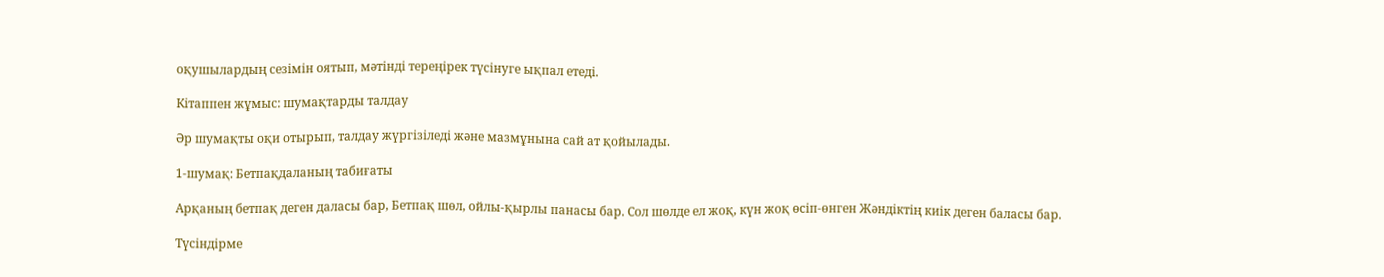оқушылардың сезімін оятып, мәтінді тереңірек түсінуге ықпал етеді.

Кітаппен жұмыс: шумақтарды талдау

Әр шумақты оқи отырып, талдау жүргізіледі және мазмұнына сай ат қойылады.

1-шумақ: Бетпақдаланың табиғаты

Арқаның бетпақ деген даласы бар, Бетпақ шөл, ойлы-қырлы панасы бар. Сол шөлде ел жоқ, күн жоқ өсіп-өнген Жәндіктің киік деген баласы бар.

Түсіндірме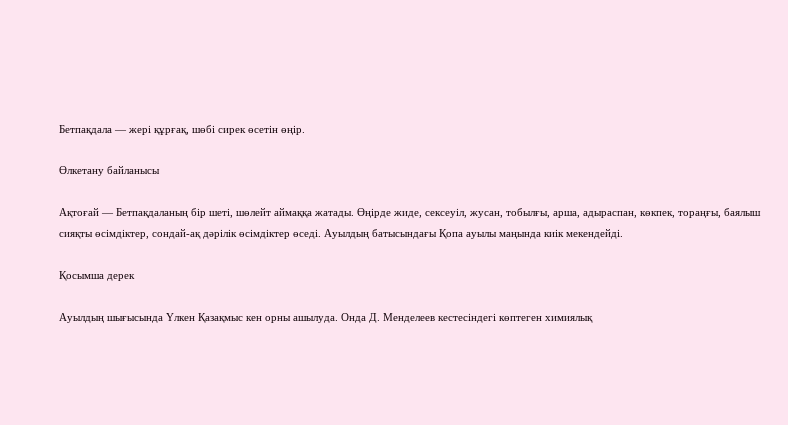Бетпақдала — жері құрғақ, шөбі сирек өсетін өңір.

Өлкетану байланысы

Ақтоғай — Бетпақдаланың бір шеті, шөлейт аймаққа жатады. Өңірде жиде, сексеуіл, жусан, тобылғы, арша, адыраспан, көкпек, тораңғы, баялыш сияқты өсімдіктер, сондай-ақ дәрілік өсімдіктер өседі. Ауылдың батысындағы Қопа ауылы маңында киік мекендейді.

Қосымша дерек

Ауылдың шығысында Үлкен Қазақмыс кен орны ашылуда. Онда Д. Менделеев кестесіндегі көптеген химиялық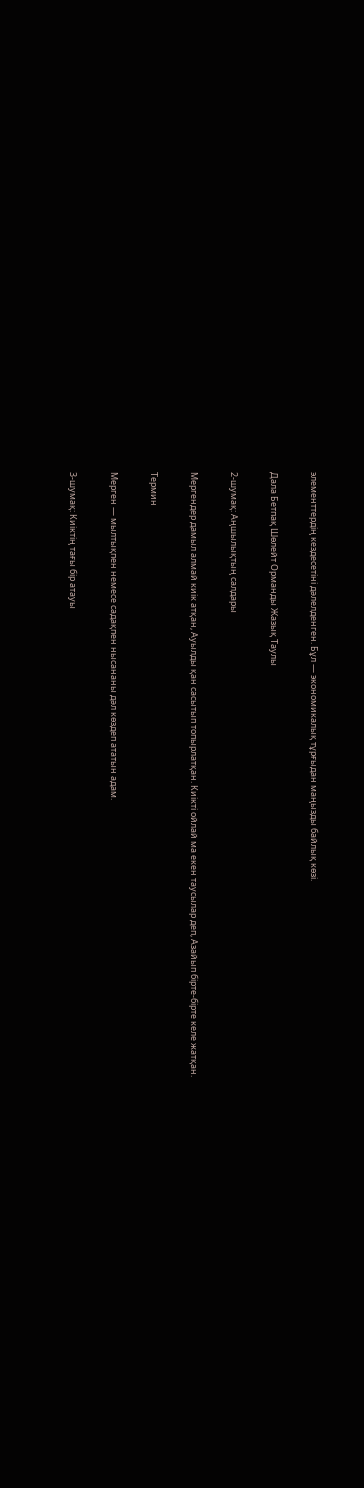элементтердің кездесетіні дәлелденген. Бұл — экономикалық тұрғыдан маңызды байлық көзі.

Дала Бетпақ Шөлейт Орманды Жазық Таулы

2-шумақ: Аңшылықтың салдары

Мергендер дамыл алмай киік атқан, Ауылды қан сасытып топырлатқан. Киікті ойлай ма екен таусылар деп, Азайып бірте-бірте келе жатқан.

Термин

Мерген — мылтықпен немесе садақпен нысананы дәл көздеп ататын адам.

3-шумақ: Киіктің тағы бір атауы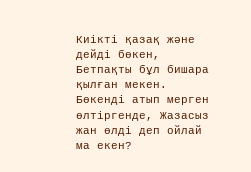Киікті қазақ және дейді бөкен, Бетпақты бұл бишара қылған мекен. Бөкенді атып мерген өлтіргенде, Жазасыз жан өлді деп ойлай ма екен?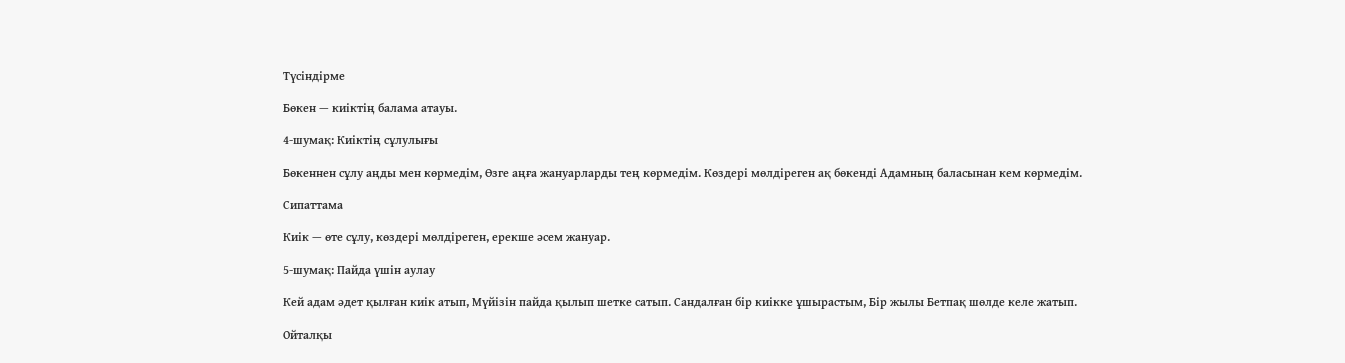Түсіндірме

Бөкен — киіктің балама атауы.

4-шумақ: Киіктің сұлулығы

Бөкеннен сұлу аңды мен көрмедім, Өзге аңға жануарларды тең көрмедім. Көздері мөлдіреген ақ бөкенді Адамның баласынан кем көрмедім.

Сипаттама

Киік — өте сұлу, көздері мөлдіреген, ерекше әсем жануар.

5-шумақ: Пайда үшін аулау

Кей адам әдет қылған киік атып, Мүйізін пайда қылып шетке сатып. Сандалған бір киікке ұшырастым, Бір жылы Бетпақ шөлде келе жатып.

Ойталқы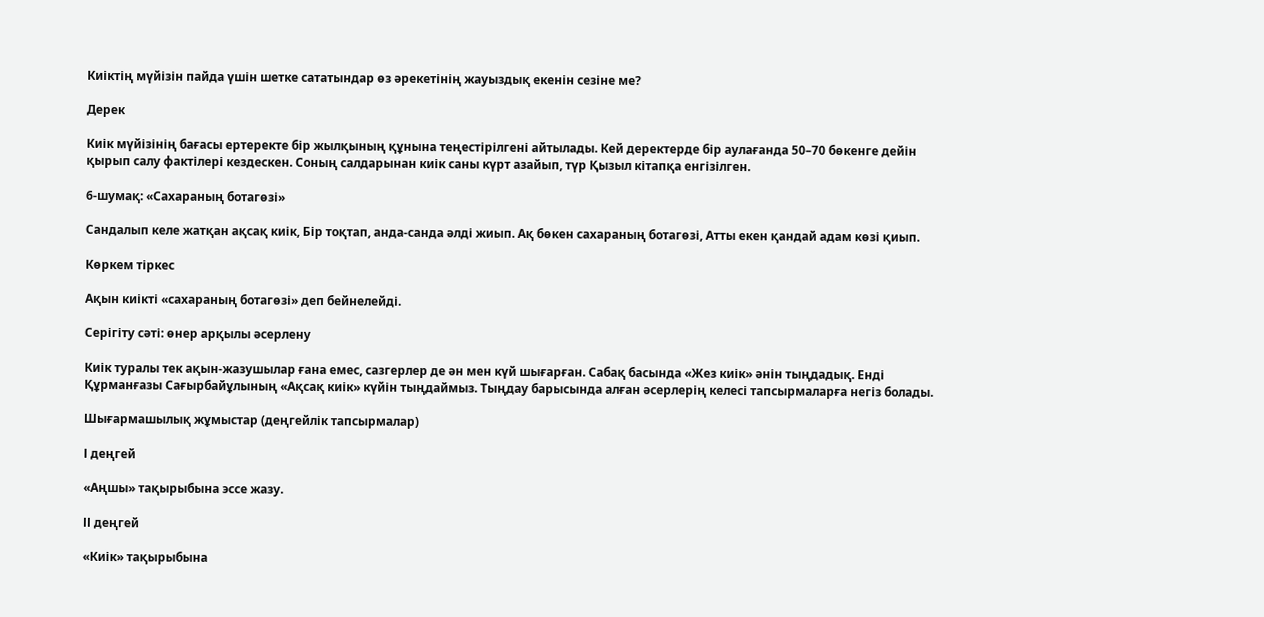Киіктің мүйізін пайда үшін шетке сататындар өз әрекетінің жауыздық екенін сезіне ме?

Дерек

Киік мүйізінің бағасы ертеректе бір жылқының құнына теңестірілгені айтылады. Кей деректерде бір аулағанда 50–70 бөкенге дейін қырып салу фактілері кездескен. Соның салдарынан киік саны күрт азайып, түр Қызыл кітапқа енгізілген.

6-шумақ: «Сахараның ботагөзі»

Сандалып келе жатқан ақсақ киік, Бір тоқтап, анда-санда әлді жиып. Ақ бөкен сахараның ботагөзі, Атты екен қандай адам көзі қиып.

Көркем тіркес

Ақын киікті «сахараның ботагөзі» деп бейнелейді.

Серігіту сәті: өнер арқылы әсерлену

Киік туралы тек ақын-жазушылар ғана емес, сазгерлер де ән мен күй шығарған. Сабақ басында «Жез киік» әнін тыңдадық. Енді Құрманғазы Сағырбайұлының «Ақсақ киік» күйін тыңдаймыз. Тыңдау барысында алған әсерлерің келесі тапсырмаларға негіз болады.

Шығармашылық жұмыстар (деңгейлік тапсырмалар)

І деңгей

«Аңшы» тақырыбына эссе жазу.

ІІ деңгей

«Киік» тақырыбына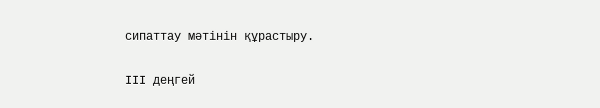сипаттау мәтінін құрастыру.

ІІІ деңгей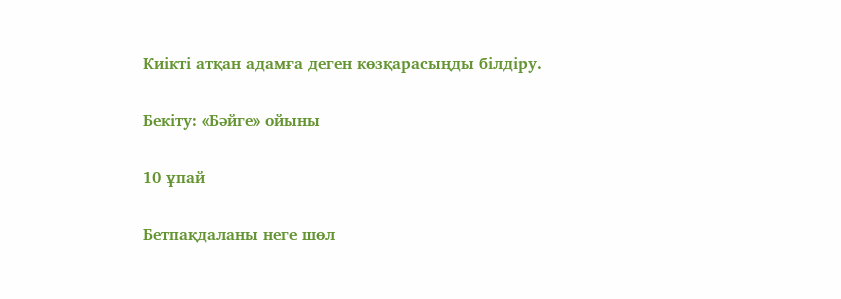Киікті атқан адамға деген көзқарасыңды білдіру.

Бекіту: «Бәйге» ойыны

10 ұпай

Бетпақдаланы неге шөл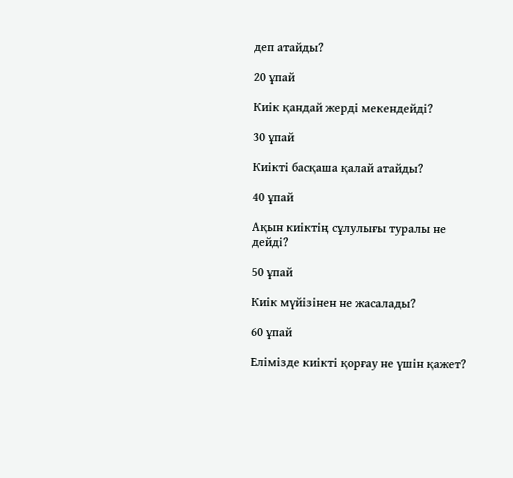деп атайды?

20 ұпай

Киік қандай жерді мекендейді?

30 ұпай

Киікті басқаша қалай атайды?

40 ұпай

Ақын киіктің сұлулығы туралы не дейді?

50 ұпай

Киік мүйізінен не жасалады?

60 ұпай

Елімізде киікті қорғау не үшін қажет?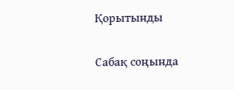Қорытынды

Сабақ соңында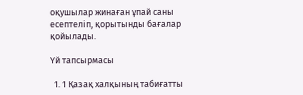оқушылар жинаған ұпай саны есептеліп, қорытынды бағалар қойылады.

Үй тапсырмасы

  1. 1 Қазақ халқының табиғатты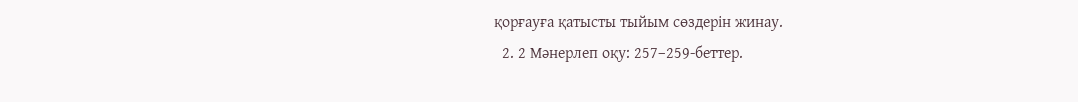қорғауға қатысты тыйым сөздерін жинау.
  2. 2 Мәнерлеп оқу: 257–259-беттер.